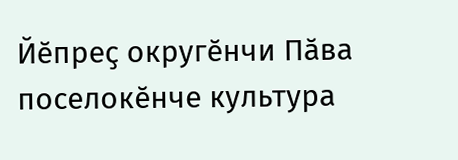Йӗпреҫ округӗнчи Пӑва поселокӗнче культура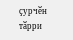ҫурчӗн тӑрри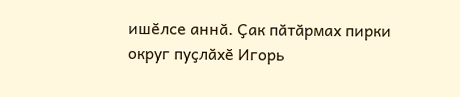ишӗлсе аннӑ. Ҫак пӑтӑрмах пирки округ пуҫлӑхӗ Игорь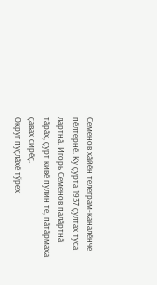Семенов хӑйӗн телеграм-каналӗнче пӗлтернӗ. Ку ҫурта 1937 ҫултах туса лартнӑ. Игорь Семенов палӑртнӑ тӑрӑх, ҫурт кивӗ пулин те, пӑтӑрмаха ҫавах сирӗҫ.
Округ пуҫлӑхӗ тӳрех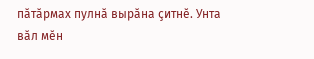пӑтӑрмах пулнӑ вырӑна ҫитнӗ. Унта вӑл мӗн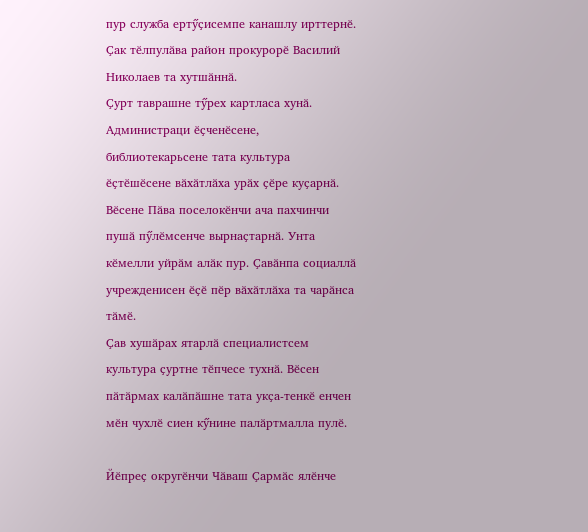пур служба ертӳҫисемпе канашлу ирттернӗ. Ҫак тӗлпулӑва район прокурорӗ Василий Николаев та хутшӑннӑ.
Ҫурт таврашне тӳрех картласа хунӑ. Администраци ӗҫченӗсене, библиотекарьсене тата культура ӗҫтӗшӗсене вӑхӑтлӑха урӑх ҫӗре куҫарнӑ. Вӗсене Пӑва поселокӗнчи ача пахчинчи пушӑ пӳлӗмсенче вырнаҫтарнӑ. Унта кӗмелли уйрӑм алӑк пур. Ҫавӑнпа социаллӑ учрежденисен ӗҫӗ пӗр вӑхӑтлӑха та чарӑнса тӑмӗ.
Ҫав хушӑрах ятарлӑ специалистсем культура ҫуртне тӗпчесе тухнӑ. Вӗсен пӑтӑрмах калӑпӑшне тата укҫа-тенкӗ енчен мӗн чухлӗ сиен кӳнине палӑртмалла пулӗ.

Йӗпреҫ округӗнчи Чӑваш Ҫармӑс ялӗнче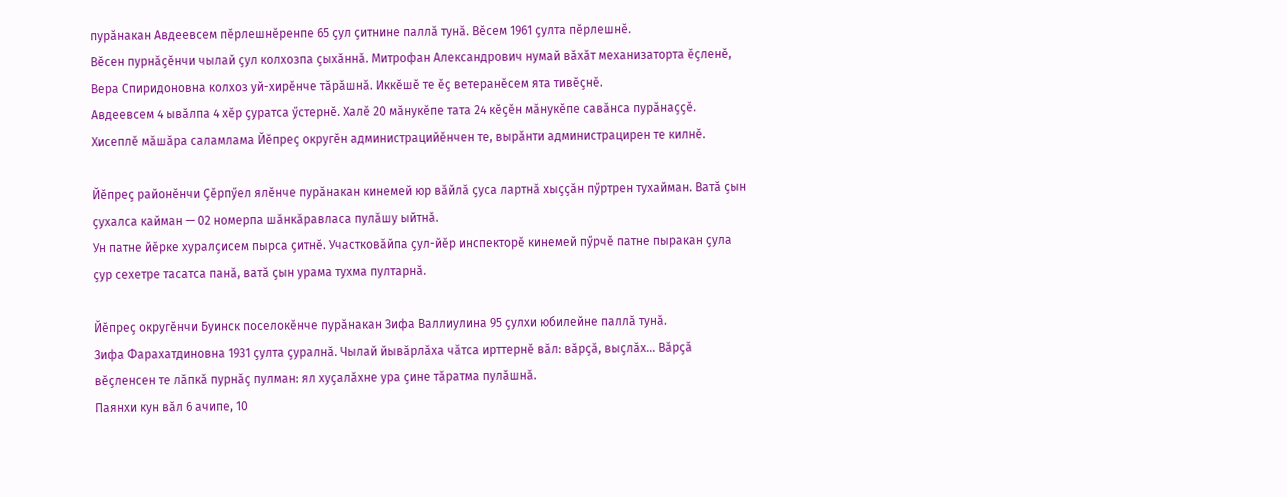пурӑнакан Авдеевсем пӗрлешнӗренпе 65 ҫул ҫитнине паллӑ тунӑ. Вӗсем 1961 ҫулта пӗрлешнӗ.
Вӗсен пурнӑҫӗнчи чылай ҫул колхозпа ҫыхӑннӑ. Митрофан Александрович нумай вӑхӑт механизаторта ӗҫленӗ, Вера Спиридоновна колхоз уй-хирӗнче тӑрӑшнӑ. Иккӗшӗ те ӗҫ ветеранӗсем ята тивӗҫнӗ.
Авдеевсем 4 ывӑлпа 4 хӗр ҫуратса ӳстернӗ. Халӗ 20 мӑнукӗпе тата 24 кӗҫӗн мӑнукӗпе савӑнса пурӑнаҫҫӗ.
Хисеплӗ мӑшӑра саламлама Йӗпреҫ округӗн администрацийӗнчен те, вырӑнти администрацирен те килнӗ.

Йӗпреҫ районӗнчи Ҫӗрпӳел ялӗнче пурӑнакан кинемей юр вӑйлӑ ҫуса лартнӑ хыҫҫӑн пӳртрен тухайман. Ватӑ ҫын ҫухалса кайман — 02 номерпа шӑнкӑравласа пулӑшу ыйтнӑ.
Ун патне йӗрке хуралҫисем пырса ҫитнӗ. Участковӑйпа ҫул-йӗр инспекторӗ кинемей пӳрчӗ патне пыракан ҫула ҫур сехетре тасатса панӑ, ватӑ ҫын урама тухма пултарнӑ.

Йӗпреҫ округӗнчи Буинск поселокӗнче пурӑнакан Зифа Валлиулина 95 ҫулхи юбилейне паллӑ тунӑ.
Зифа Фарахатдиновна 1931 ҫулта ҫуралнӑ. Чылай йывӑрлӑха чӑтса ирттернӗ вӑл: вӑрҫӑ, выҫлӑх… Вӑрҫӑ вӗҫленсен те лӑпкӑ пурнӑҫ пулман: ял хуҫалӑхне ура ҫине тӑратма пулӑшнӑ.
Паянхи кун вӑл 6 ачипе, 10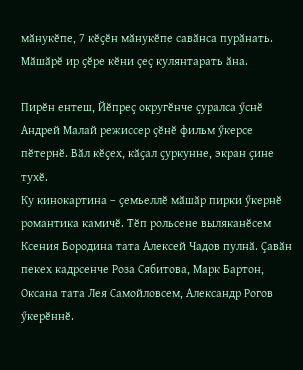мӑнукӗпе, 7 кӗҫӗн мӑнукӗпе савӑнса пурӑнать. Мӑшӑрӗ ир ҫӗре кӗни ҫеҫ кулянтарать ӑна.

Пирӗн ентеш, Йӗпреҫ округӗнче ҫуралса ӳснӗ Андрей Малай режиссер ҫӗнӗ фильм ӳкерсе пӗтернӗ. Вӑл кӗҫех, кӑҫал ҫуркунне, экран ҫине тухӗ.
Ку кинокартина – ҫемьеллӗ мӑшӑр пирки ӳкернӗ романтика камичӗ. Тӗп рольсене выляканӗсем Ксения Бородина тата Алексей Чадов пулнӑ. Ҫавӑн пекех кадрсенче Роза Сябитова, Марк Бартон, Оксана тата Лея Самойловсем, Александр Рогов ӳкерӗннӗ.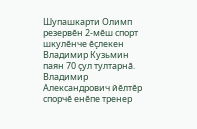Шупашкарти Олимп резервӗн 2-мӗш спорт шкулӗнче ӗҫлекен Владимир Кузьмин паян 70 ҫул тултарнӑ.
Владимир Александрович йӗлтӗр спорчӗ енӗпе тренер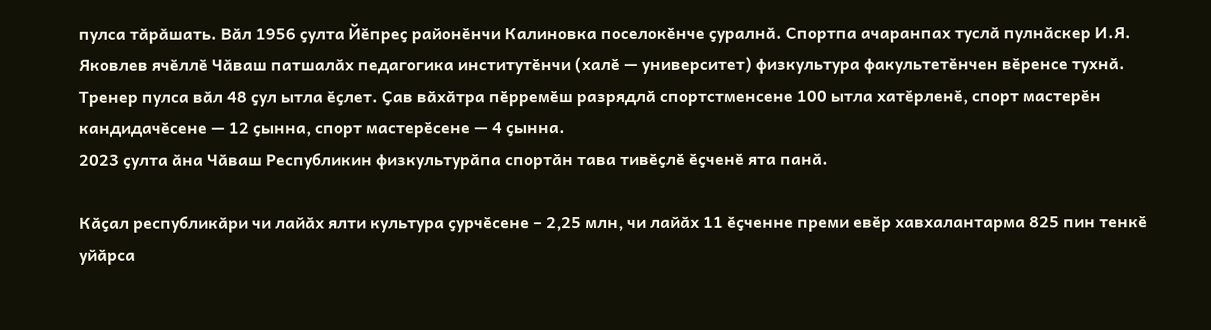пулса тӑрӑшать. Вӑл 1956 ҫулта Йӗпреҫ районӗнчи Калиновка поселокӗнче ҫуралнӑ. Спортпа ачаранпах туслӑ пулнӑскер И.Я. Яковлев ячӗллӗ Чӑваш патшалӑх педагогика институтӗнчи (халӗ — университет) физкультура факультетӗнчен вӗренсе тухнӑ.
Тренер пулса вӑл 48 ҫул ытла ӗҫлет. Ҫав вӑхӑтра пӗрремӗш разрядлӑ спортстменсене 100 ытла хатӗрленӗ, спорт мастерӗн кандидачӗсене — 12 ҫынна, спорт мастерӗсене — 4 ҫынна.
2023 ҫулта ӑна Чӑваш Республикин физкультурӑпа спортӑн тава тивӗҫлӗ ӗҫченӗ ята панӑ.

Кӑҫал республикӑри чи лайӑх ялти культура ҫурчӗсене – 2,25 млн, чи лайӑх 11 ӗҫченне преми евӗр хавхалантарма 825 пин тенкӗ уйӑрса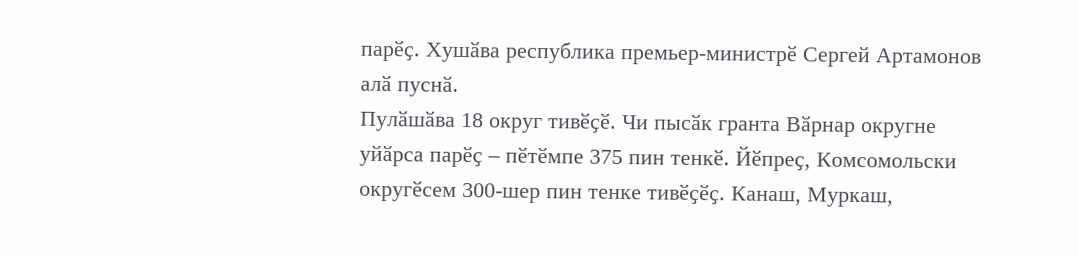парӗҫ. Хушӑва республика премьер-министрӗ Сергей Артамонов алӑ пуснӑ.
Пулӑшӑва 18 округ тивӗҫӗ. Чи пысӑк гранта Вӑрнар округне уйӑрса парӗҫ – пӗтӗмпе 375 пин тенкӗ. Йӗпреҫ, Комсомольски округӗсем 300-шер пин тенке тивӗҫӗҫ. Канаш, Муркаш,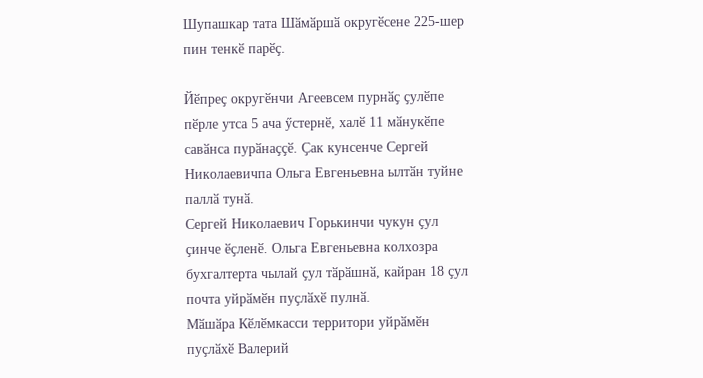Шупашкар тата Шӑмӑршӑ округӗсене 225-шер пин тенкӗ парӗҫ.

Йӗпреҫ округӗнчи Агеевсем пурнӑҫ ҫулӗпе пӗрле утса 5 ача ӳстернӗ, халӗ 11 мӑнукӗпе савӑнса пурӑнаҫҫӗ. Ҫак кунсенче Сергей Николаевичпа Ольга Евгеньевна ылтӑн туйне паллӑ тунӑ.
Сергей Николаевич Горькинчи чукун ҫул ҫинче ӗҫленӗ. Ольга Евгеньевна колхозра бухгалтерта чылай ҫул тӑрӑшнӑ, кайран 18 ҫул почта уйрӑмӗн пуҫлӑхӗ пулнӑ.
Мӑшӑра Кӗлӗмкасси территори уйрӑмӗн пуҫлӑхӗ Валерий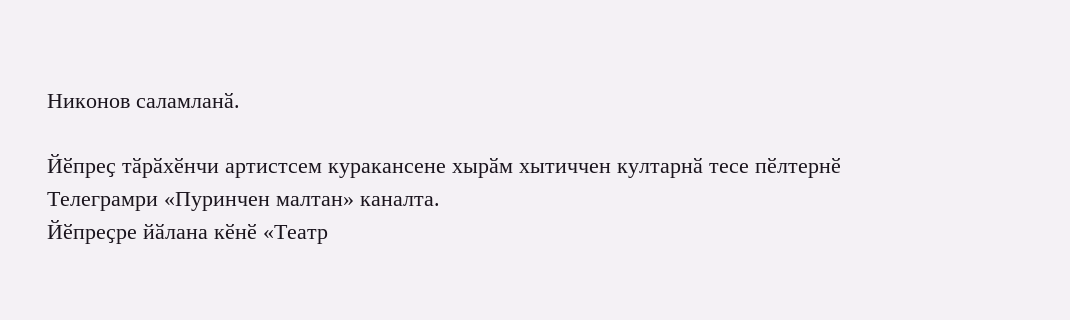Никонов саламланӑ.

Йӗпреҫ тӑрӑхӗнчи артистсем куракансене хырӑм хытиччен култарнӑ тесе пӗлтернӗ Телеграмри «Пуринчен малтан» каналта.
Йӗпреҫре йӑлана кӗнӗ «Театр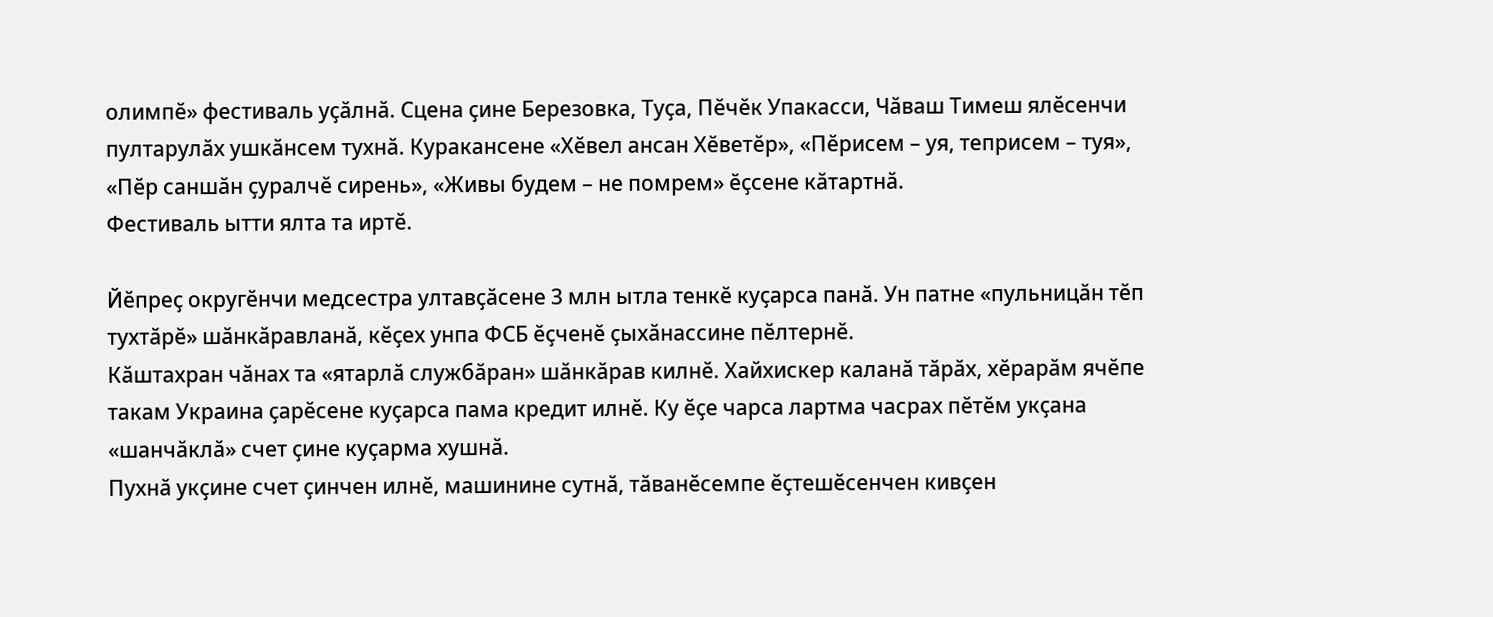олимпӗ» фестиваль уҫӑлнӑ. Сцена ҫине Березовка, Туҫа, Пӗчӗк Упакасси, Чӑваш Тимеш ялӗсенчи пултарулӑх ушкӑнсем тухнӑ. Куракансене «Хӗвел ансан Хӗветӗр», «Пӗрисем – уя, теприсем – туя», «Пӗр саншӑн ҫуралчӗ сирень», «Живы будем – не помрем» ӗҫсене кӑтартнӑ.
Фестиваль ытти ялта та иртӗ.

Йӗпреҫ округӗнчи медсестра ултавҫӑсене 3 млн ытла тенкӗ куҫарса панӑ. Ун патне «пульницӑн тӗп тухтӑрӗ» шӑнкӑравланӑ, кӗҫех унпа ФСБ ӗҫченӗ ҫыхӑнассине пӗлтернӗ.
Кӑштахран чӑнах та «ятарлӑ службӑран» шӑнкӑрав килнӗ. Хайхискер каланӑ тӑрӑх, хӗрарӑм ячӗпе такам Украина ҫарӗсене куҫарса пама кредит илнӗ. Ку ӗҫе чарса лартма часрах пӗтӗм укҫана «шанчӑклӑ» счет ҫине куҫарма хушнӑ.
Пухнӑ укҫине счет ҫинчен илнӗ, машинине сутнӑ, тӑванӗсемпе ӗҫтешӗсенчен кивҫен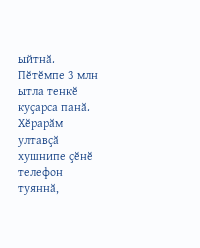ыйтнӑ. Пӗтӗмпе 3 млн ытла тенкӗ куҫарса панӑ. Хӗрарӑм ултавҫӑ хушнипе ҫӗнӗ телефон туяннӑ,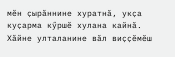мӗн ҫырӑннине хуратнӑ, укҫа куҫарма кӳршӗ хулана кайнӑ. Хӑйне улталанине вӑл виҫҫӗмӗш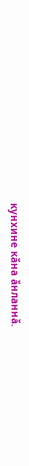кунхине кӑна ӑнланнӑ.